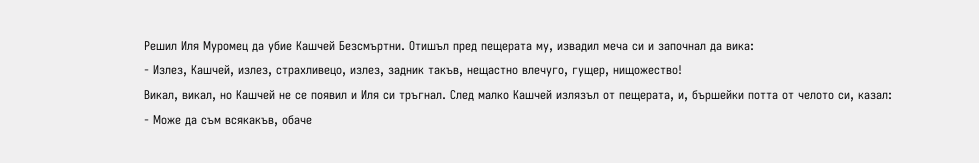Решил Иля Муромец да убие Кашчей Безсмъртни. Отишъл пред пещерата му, извадил меча си и започнал да вика:
- Излез, Кашчей, излез, страхливецо, излез, задник такъв, нещастно влечуго, гущер, нищожество!
Викал, викал, но Кашчей не се появил и Иля си тръгнал. След малко Кашчей излязъл от пещерата, и, бършейки потта от челото си, казал:
- Може да съм всякакъв, обаче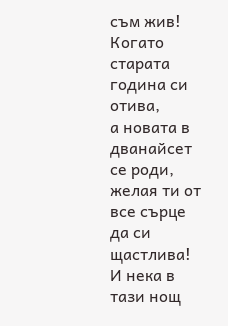съм жив!
Когато старата година си отива,
а новата в дванайсет се роди,
желая ти от все сърце да си щастлива!
И нека в тази нощ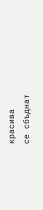красива
се сбъднат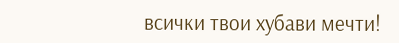всички твои хубави мечти!